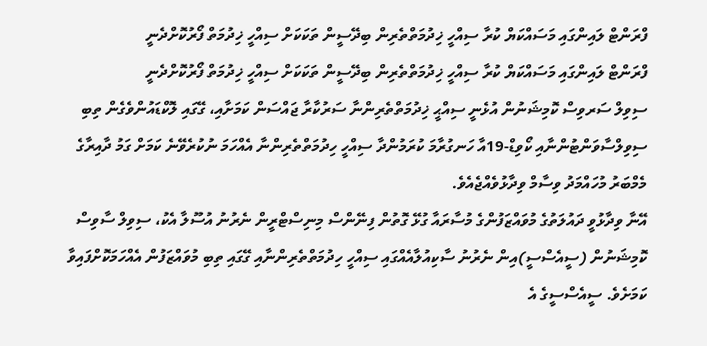ފްރަންޓް ލައިންގައި މަސައްކަޔް ކުރާ ސިއްހީ ޚިދުމަތްތެރިން ބިދޭސީން ތަކަކަށް ސިއްހީ ޚިދުމަތް ފޯރުކޮށްދެނީ
ފްރަންޓް ލައިންގައި މަސައްކަޔް ކުރާ ސިއްހީ ޚިދުމަތްތެރިން ބިދޭސީން ތަކަކަށް ސިއްހީ ޚިދުމަތް ފޯރުކޮށްދެނީ
ސިވިލް ސަރވިސް ކޮމިޝަނުން އުޅެނީ ސިއްޙީ ޚިދުމަތްތެރިންނާ ސަރުކާރާ ޖައްސަން ކަމަށާއި، ގޭގައި ލޮކްޑައުންވެގެން ތިބި ސިވިލްސާވަންޓުންނާއި ކޯވިޑް-19އާ ހަނގުރާމަ ކުރަމުންދާ ސިއްހީ ހިދުމަތްތެރިންނާ އެއްހަމަ ނުކުރެވޭނެ ކަމަށް ގަމު ދާއިރާގެ މެމްބަރު މުހައްމަދު ވިސާމް ވިދާޅުވެއްޖެއެވެ.
އޭނާ ވިދާޅުވީ ދައުލަތުގެ މުވައްޒަފުންގެ މުސާރައާ ގުޅޭ ގޮތުން ފިނޭންސް މިނިސްޓްރީން ނެރުނު އުސޫލާ އެކު، ސިވިލް ސާވިސް ކޮމިޝަނުން (ސީއެސްސީ)އިން ނެރުނު ސާކިއުލާއެއްގައި ސިއްހީ ހިދުމަތްތެރިންނާއި ގޭގައި ތިބި މުވައްޒަފުން އެއްހަމަކޮށްފައިވާ ކަމަށެވެ. ސީއެސްސީގެ އެ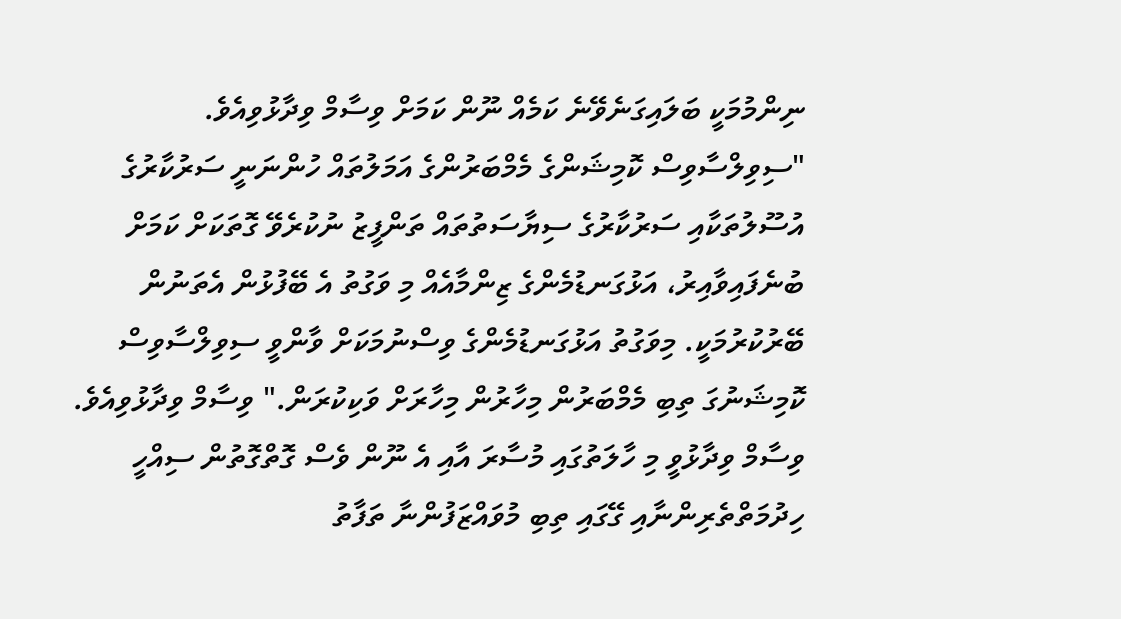ނިންމުމަކީ ބަލައިގަނެވޭނެ ކަމެއް ނޫން ކަމަށް ވިސާމް ވިދާޅުވިއެވެ.
"ސިވިލްސާވިސް ކޮމިޝަންގެ މެމްބަރުންގެ އަމަލުތައް ހުންނަނީ ސަރުކާރުގެ އުސޫލުތަކާއި ސަރުކާރުގެ ސިޔާސަތުތައް ތަންފީޒު ނުކުރެވޭ ގޮތަކަށް ކަމަށް ބުނެފައިވާއިރު، އަޅުގަނޑުމެންގެ ޒިންމާއެއް މި ވަގުތު އެ ބޭފުޅުން އެތަނުން ބޭރުކުރުމަކީ. މިވަގުތު އަޅުގަނޑުމެންގެ ވިސްނުމަކަށް ވާންވީ ސިވިލްސާވިސް ކޮމިޝަނުގަ ތިބި މެމްބަރުން މިހާރުން މިހާރަށް ވަކިކުރަން." ވިސާމް ވިދާޅުވިއެވެ.
ވިސާމް ވިދާޅުވީ މި ހާލަތުގައި މުސާރަ އާއި އެ ނޫން ވެސް ގޮތްގޮތުން ސިއްހީ ހިދުމަތްތެރިންނާއި ގޭގައި ތިބި މުވައްޒަފުންނާ ތަފާތު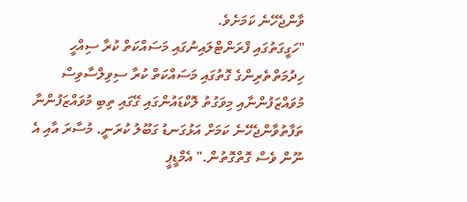ވާންޖެހޭނެ ކަމަށެވެ.
"ހަގީގަތުގައި ފްރަންޓްލައިނުގައި މަސައްކަތް ކުރާ ސިއްހީ ހިދުމަތްތެރިންގެ ގޮތުގައި މަސައްކަތް ކުރާ ސިވިލްސާވިސް މުވައްޒަފުންނާއި މިވަގުތު ލޮކްޑައުންގައި ގޭގައި ތިބި މުވައްޒަފުންނާ ތަފާތުވާންޖެހޭނެ ކަމަށް އަޅުގަނޑު ގަބޫލު ކުރަނީ. މުސާރަ އާއި އެ ނޫން ވެސް ގޮތްގޮތުން." އެމްޑީޕީ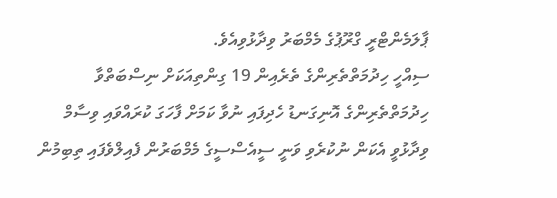ޕާލަމެންޓްރީ ގްރޫޕުގެ މެމްބަރު ވިދާޅުވިއެވެ.
ސިއްހީ ހިދުމަތްތެރިންގެ ތެރެއިން 19 ގިންތިއަކަށް ނިސްބަތްވާ ހިދުމަތްތެރިންގެ އޮނިގަނޑު ހެދިފައި ނުވާ ކަމަށް ފާހަގަ ކުރައްވައި ވިސާމް ވިދާޅުވީ އެކަން ނުކުރެވި ވަނީ ސީއެސްސީގެ މެމްބަރުން ފެއިލްވެފައި ތިބިމުން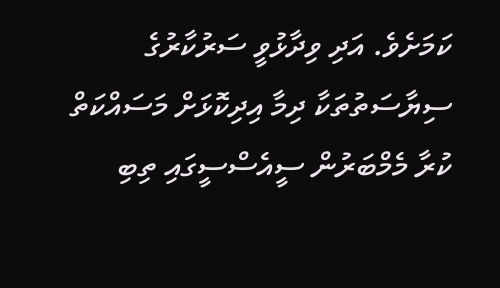ކަމަށެވެ. އަދި ވިދާޅުވީ ސަރުކާރުގެ ސިޔާސަތުތަކާ ދިމާ އިދިކޮޅަށް މަސައްކަތް ކުރާ މެމްބަރުން ސީއެސްސީގައި ތިބި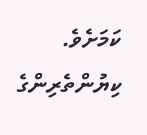ކަމަށެވެ.
ކިޔުންތެރިންގެ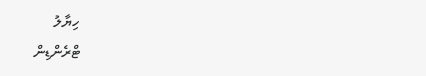ހިޔާލު
ޓްރެންޑިން